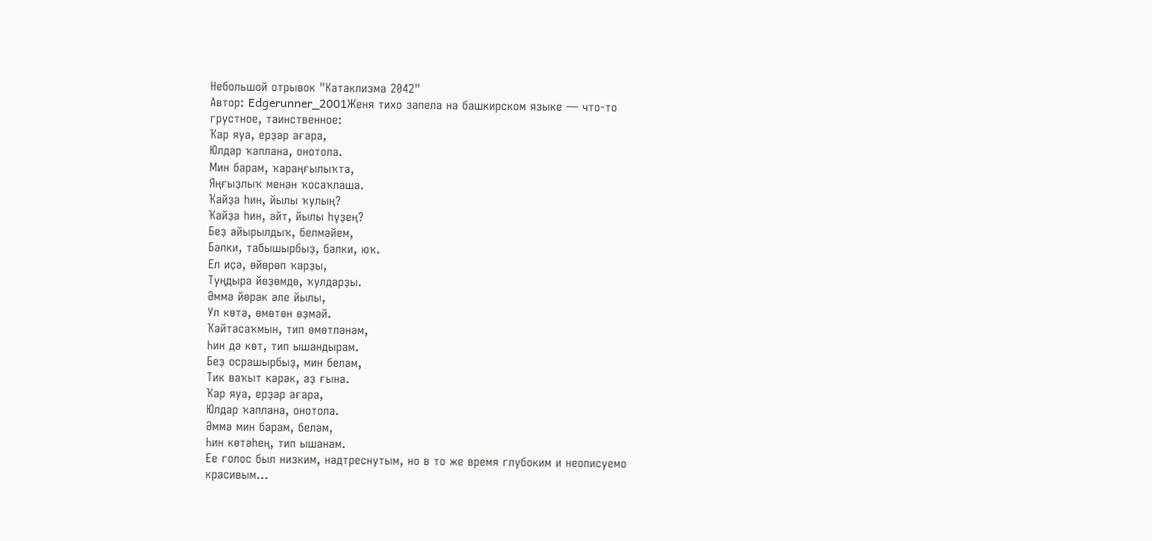Небольшой отрывок "Катаклизма 2042"
Автор: Edgerunner_2001Женя тихо запела на башкирском языке — что-то грустное, таинственное:
Ҡар яуа, ерҙәр ағара,
Юлдар ҡаплана, онотола.
Мин барам, ҡараңғылыҡта,
Яңғыҙлыҡ менән ҡосаҡлаша.
Ҡайҙа һин, йылы ҡулың?
Ҡайҙа һин, әйт, йылы һүҙең?
Беҙ айырылдыҡ, белмәйем,
Бәлки, табышырбыҙ, бәлки, юҡ.
Ел иҫә, өйөрөп ҡарҙы,
Туңдыра йөҙөмдө, ҡулдарҙы.
Әммә йөрәк әле йылы,
Ул көтә, өмөтөн өҙмәй.
Ҡайтасаҡмын, тип өмөтләнәм,
Һин дә көт, тип ышандырам.
Беҙ осрашырбыҙ, мин беләм,
Тик ваҡыт кәрәк, аҙ ғына.
Ҡар яуа, ерҙәр ағара,
Юлдар ҡаплана, онотола.
Әммә мин барам, беләм,
Һин көтәһең, тип ышанам.
Ее голос был низким, надтреснутым, но в то же время глубоким и неописуемо красивым...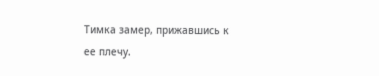Тимка замер, прижавшись к ее плечу.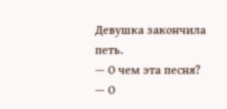Девушка закончила петь.
— О чем эта песня?
— О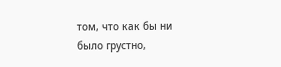том, что как бы ни было грустно,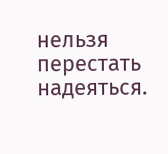нельзя перестать надеяться.